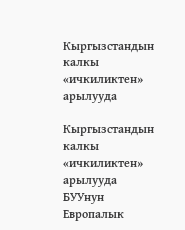Кыргызстандын калкы «ичкиликтен» арылууда

Кыргызстандын калкы «ичкиликтен» арылууда
БУУнун Европалык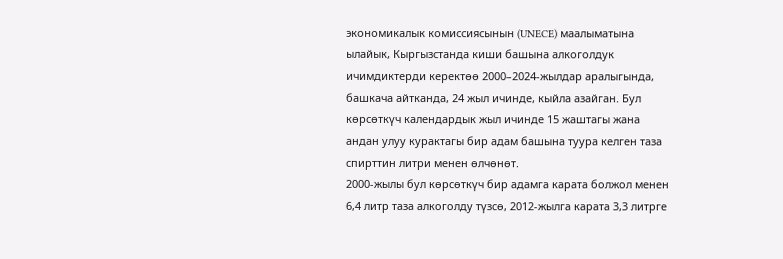экономикалык комиссиясынын (UNECE) маалыматына ылайык, Кыргызстанда киши башына алкоголдук ичимдиктерди керектөө 2000–2024-жылдар аралыгында, башкача айтканда, 24 жыл ичинде, кыйла азайган. Бул көрсөткүч календардык жыл ичинде 15 жаштагы жана андан улуу курактагы бир адам башына туура келген таза спирттин литри менен өлчөнөт.
2000-жылы бул көрсөткүч бир адамга карата болжол менен 6,4 литр таза алкоголду түзсө, 2012-жылга карата 3,3 литрге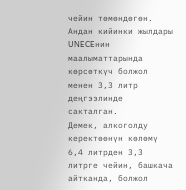чейин төмөндөгөн. Андан кийинки жылдары UNECEнин маалыматтарында көрсөткүч болжол менен 3,3 литр деңгээлинде сакталган.
Демек, алкоголду керектөөнүн көлөмү 6,4 литрден 3,3 литрге чейин, башкача айтканда, болжол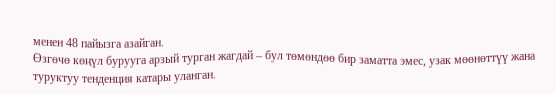менен 48 пайызга азайган.
Өзгөчө көңүл бурууга арзый турган жагдай – бул төмөндөө бир заматта эмес, узак мөөнөттүү жана туруктуу тенденция катары уланган.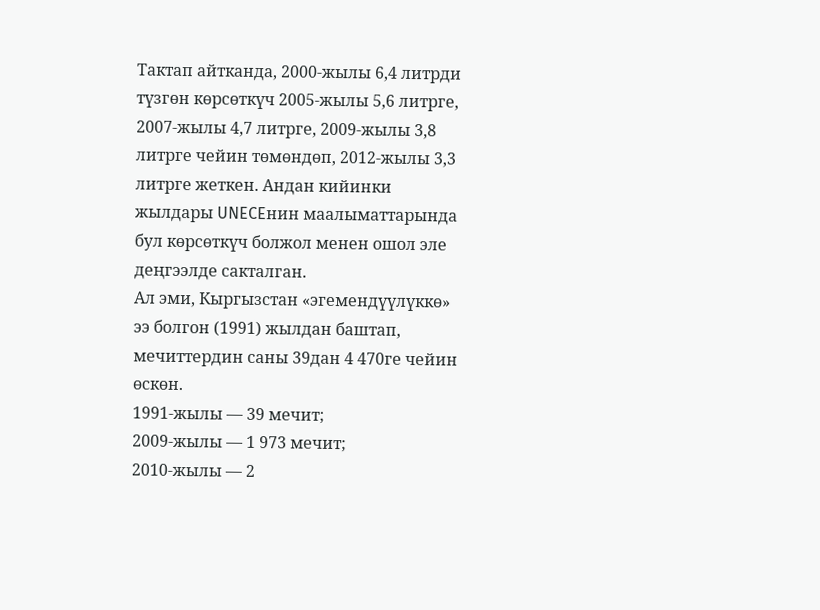Тактап айтканда, 2000-жылы 6,4 литрди түзгөн көрсөткүч 2005-жылы 5,6 литрге, 2007-жылы 4,7 литрге, 2009-жылы 3,8 литрге чейин төмөндөп, 2012-жылы 3,3 литрге жеткен. Андан кийинки жылдары UNECEнин маалыматтарында бул көрсөткүч болжол менен ошол эле деңгээлде сакталган.
Ал эми, Кыргызстан «эгемендүүлүккө» ээ болгон (1991) жылдан баштап, мечиттердин саны 39дан 4 470ге чейин өскөн.
1991-жылы — 39 мечит;
2009-жылы — 1 973 мечит;
2010-жылы — 2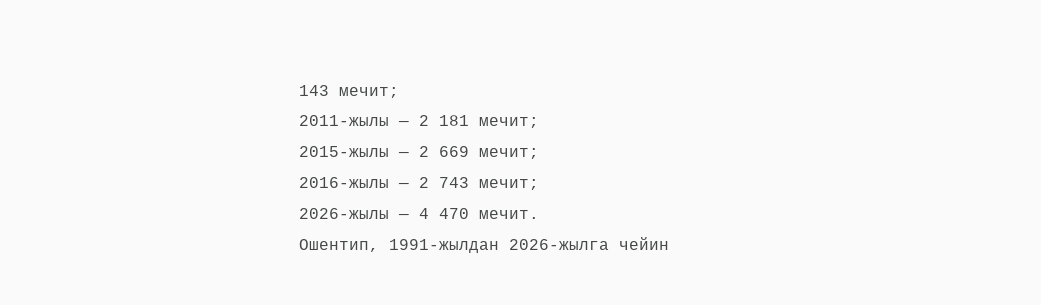143 мечит;
2011-жылы — 2 181 мечит;
2015-жылы — 2 669 мечит;
2016-жылы — 2 743 мечит;
2026-жылы — 4 470 мечит.
Ошентип, 1991-жылдан 2026-жылга чейин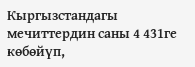Кыргызстандагы мечиттердин саны 4 431ге көбөйүп,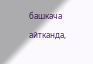башкача айтканда,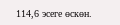114,6 эсеге өскөн.